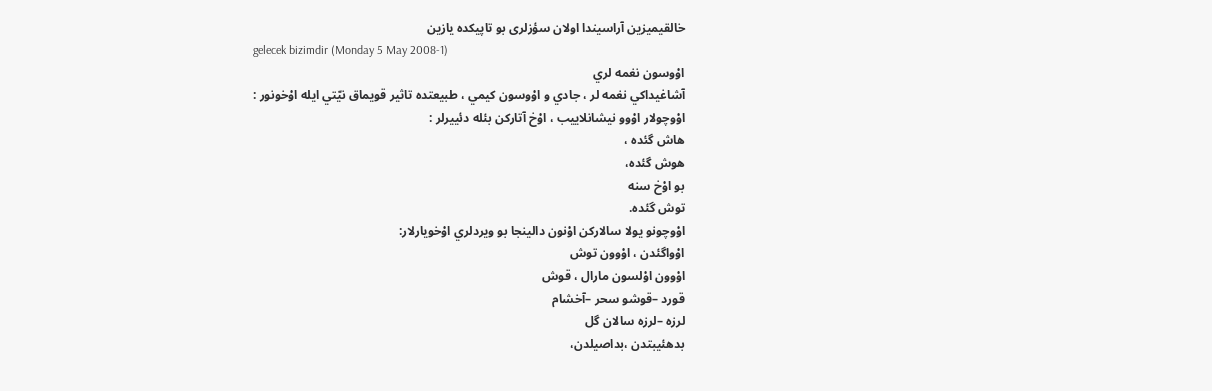خالقیمیزین آراسیندا اولان سؤزلری بو تاپیکده یازین
gelecek bizimdir (Monday 5 May 2008-1)
اوْوسون نغمه لري
آشاغيداكي نغمه لر ، جادي و اوْوسون كيمي ، طبيعتده تاثير قويماق نيّتي ايله اوْخونور :
اوْوچولار اوْوو نيشانلاييب ، اوْخ آتاركن بئله دئييرلر :
هاش گئده ،
هوش گئده،
بو اوْخ سنه
توش گئده.
اوْوچونو يولا سالاركن اوْنون دالينجا بو ويردلري اوْخويارلار:
اوْواگئدن ، اوْوون توش
اوْوون اوْلسون مارال ، قوش
قورد –قوشو سحر –آخشام
لرزه –لرزه سالان گل
بدهئيبتدن ،بداصيلدن،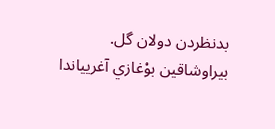بدنظردن دولان گل.
بيراوشاقين بوْغازي آغريياندا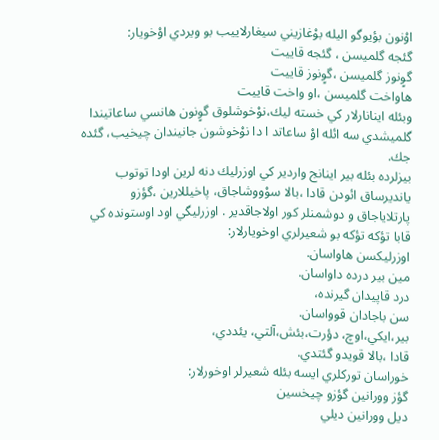اوْنون بؤيوگو اليله بوْغازيني سيغارلاييب بو ويردي اوْخويار:
گئجه گلميسن ، گئجه قاييت
گوٍنوز گلميسن ،گوٍنوز قاييت
هاواخت گلميسن ،او واخت قاييت
وبئله اينانارلار كي خسته ليك،نوْخوشلوق گوٍنون هانسي ساعاتيندا گلميشدي سه ائله اوْ ساعاتد ا دا نوْخوشون جانيندان چيخيب، گئده جك.
بيزلرده بئله بير اينانج واردير كي اوزرليك دنه لرين اودا توتوب يانديرساق ائودن قادا ،بالا سوْووشاجاق، پاخيللارين ،گؤزو پارتلاياجاق و دوشمنلر كور اولاجاقدير . اوزرليگي اود اوستونده كي قابا تؤكه تؤكه بو شعيرلري اوخويارلار:
اوزرليكسن هاواسان.
مين بير درده داواسان.
درد قاپيدان گيرنده،
سن باجادان قوواسان.
بير،ايكي،اوچ، دؤرت،بئش،آلتي، يئددي،
قادا ،بالا قويدو گئتدي.
خوراسان توركلري ايسه بئله شعيرلر اوخورلار:
گؤز وورانين گؤزو چيخسين
ديل وورانين ديلي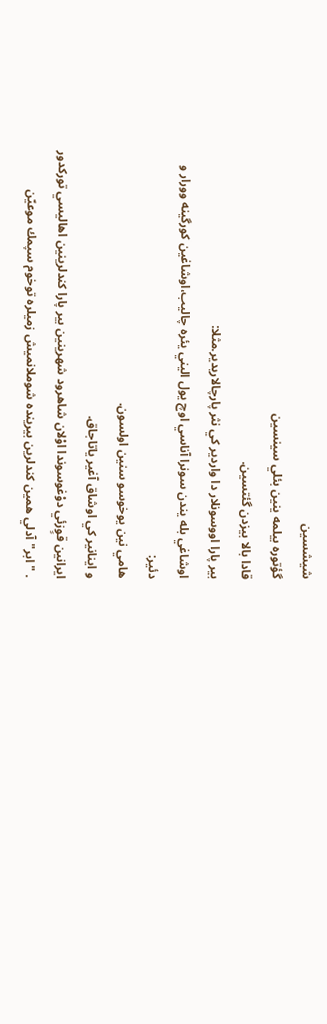شيشسين
گؤتوره بيلمه ينين بئلي سينسين
قادا بالا بيزدن گئتسين.
بير پارا اووسونلار دا واردير كي نثر پارچالاريدير.مثلا:
اوشاغي بله يندن سونرا آناسي اوچ يول اليني يئره چاليب،اوشاغين كورگينه وورار و دئير:
هامي نين يوخوسو سنين اولسون.
و اينانير كي اوشاق آغير ياتاجاق.
ايرانين قوٍزئي دوْغوسوندا اوْلان شاهرود شهرينين بير پارا كندلرينين اهاليسي توركدور . "ابر"آدلي همين كندلرين بيرينده شوملانميش زميلره توخوم سپمك موعيّن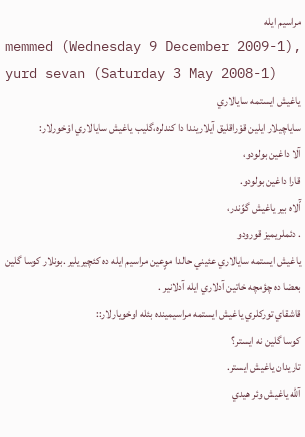مراسيم ايله
memmed (Wednesday 9 December 2009-1), yurd sevan (Saturday 3 May 2008-1)
ياغيش ايستمه سايالاري
ساياچيلار ايلين قوْراقليق آيلاريندا دا كندلره،گليب ياغيش سايالاري اوْخورلار:
آلا داغين بولودو،
قارا داغين بولودو.
آّلاه بير ياغيش گوًندر،
. دئملريميز قورودو
ياغيش ايستمه سايالاري عئيني حالدا موٍعين مراسيم ايله ده كئچيريلير .بونلار كوسا گلين بعضا ده چؤمچه خاتين آدلاري ايله آدلانير .
قاشقاي توركلري ياغيش ايستمه مراسيمينده بئله اوخويارلار::
كوسا گلين نه ايستر؟
تاريدان ياغيش ايستر.
آلله ياغيش وئر هيدي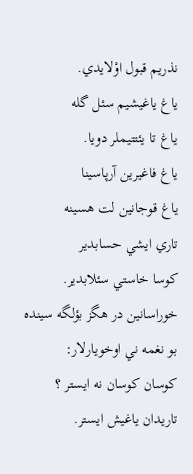نذريم قبول اوْلايدي.
ياغ ياغيشيم سئل گله
ياغ تا يئتتيملر دويا.
ياغ فاغيرين آرپاسينا
ياغ قوجانين لت هسينه
تاري ايشي حسابدير
كوسا خاستي سئلابدير.
خوراسانين در هگز بؤلگه سينده بو نغمه ني اوخويارلار:
كوسان كوسان نه ايستر ؟
تاريدان ياغيش ايستر.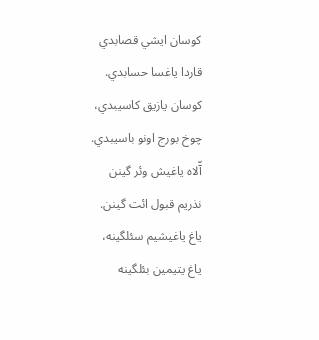كوسان ايشي قصابدي
قاردا ياغسا حسابدي.
كوسان يازيق كاسيبدي،
چوخ بورج اونو باسيبدي.
آّلاه ياغيش وئر گينن
نذريم قبول ائت گينن.
ياغ ياغيشيم سئلگينه،
ياغ يتيمين بئلگينه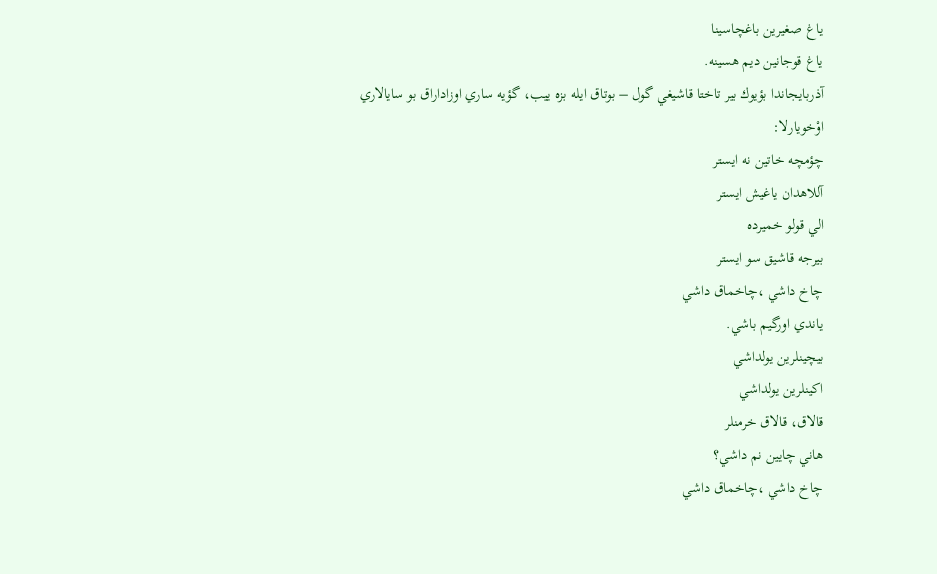ياغ صغيرين باغچاسينا
ياغ قوجانين ديم هسينه.
آذربايجاندا بؤيوك بير تاختا قاشيغي گول – بوتاق ايله بزه ييب، گؤيه ساري اوزاداراق بو سايالاري اوْخويارلا:
چؤمچه خاتين نه ايستر
آللاهدان ياغيش ايستر
الي قولو خميرده
بيرجه قاشيق سو ايستر
چاخ داشي ،چاخماق داشي
ياندي اورگيم باشي.
بيچينلرين يولداشي
اكينلرين يولداشي
قالاق، قالاق خرمنلر
هاني چايين نم داشي؟
چاخ داشي ،چاخماق داشي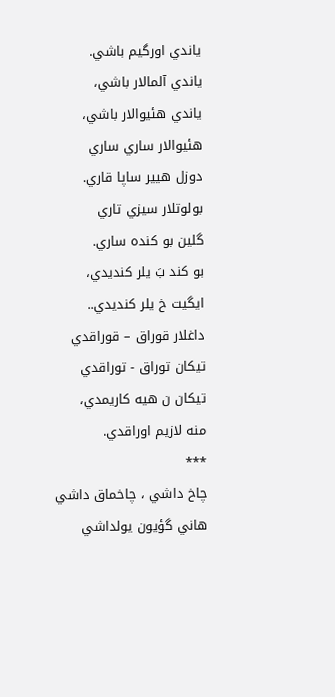ياندي اورگيم باشي.
ياندي آلمالار باشي،
ياندي هئيوالار باشي،
هئيوالار ساري ساري
دوزل هيير ساپا قاري.
بولوتلار سيزي تاري
گلين بو كنده ساري.
بو كند بَ يلر كنديدي،
ايگيت خ يلر كنديدي..
داغلار قوراق – قوراقدي
تيكان توراق - توراقدي
تيكان ن هيه كاريمدي،
منه لازيم اوراقدي.
***
چاخ داشي ، چاخماق داشي
هاني گؤيون يولداشي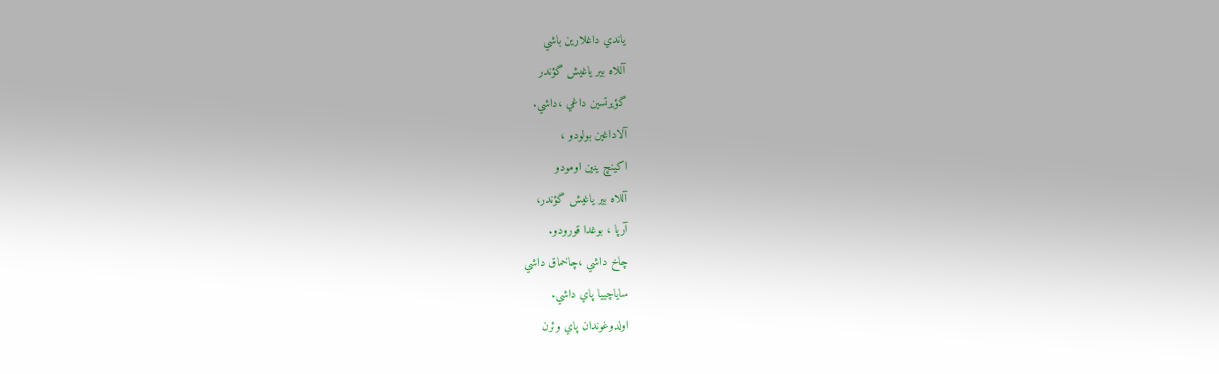ياندي داغلارين باشي
آللاه بير ياغيش گؤندر
گؤيرتسين داغي ،داشي.
آلاداغين بولودو ،
اكينچ ينين اومودو
آللاه بير ياغيش گؤندر،
آرپا ، بوغدا قورودو.
چاخ داشي ،چاخماق داشي
ساياچييا پاي داشي.
اولدوغوندان پاي وئرن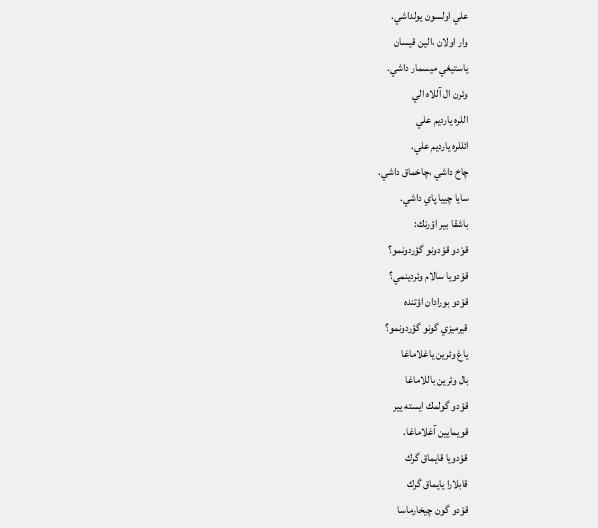علي اولسون يولداشي.
وار اولان ،الين قيسان
ياستيغي ميسمار داشي.
وئرن ال آللاه الي
اللره يارديم علي
ائللره يارديم علي.
چاخ داشي ،چاخماق داشي.
سايا چييا پاي داشي.
باشقا بير اؤرنك:
قوْدو قوْدونو گؤردونمو؟
قوْدويا سالام وئردينمي؟
قوْدو بورادان اؤتنده
قيرميزي گونو گؤردونمو؟
ياغ وئرين ياغلاماغا
بال وئرين باللاماغا
قوْدو گولمك ايسته يير
قويمايين آغلاماغا.
قوْدويا قايماق گرك
قابلارا يايماق گرك
قوْدو گون چيخارماسا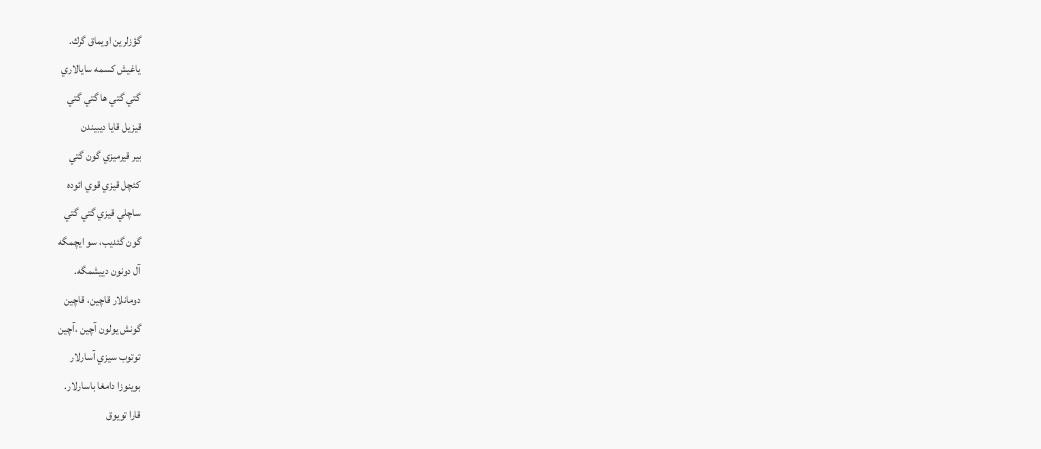گؤزلرين اويماق گرك.
ياغيش كسمه سايالاري
گتي گتي ها گتي گتي
قيزيل قايا ديبيندن
بير قيرميزي گون گتي
كئچل قيزي قوي ائوده
ساچلي قيزي گتي گتي
گون گئديب، سو ايچمگه
آل دونون دييشمگه.
دومانلار قاچين، قاچين
گونش يولون آچين ،آچين
توتوب سيزي آسارلار
بوينوزا دامغا باسارلار.
قارا تويوق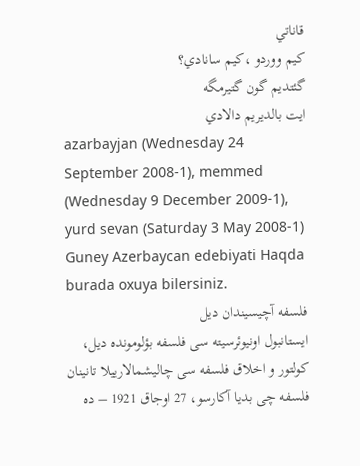قاناتي
كيم ووردو ،كيم سانادي؟
گئتديم گون گتيرمگه
ايت بالديريم دالادي
azarbayjan (Wednesday 24 September 2008-1), memmed (Wednesday 9 December 2009-1), yurd sevan (Saturday 3 May 2008-1)
Guney Azerbaycan edebiyati Haqda burada oxuya bilersiniz.
فلسفه آچیسیندان دیل
ايستانبول اونيوئرسيته سی فلسفه بؤلومونده ديل، کولتور و اخلاق فلسفه سی چاليشمالارييلا تانينان فلسفه چی بديا آکارسو، 27 اوجاق 1921 – ده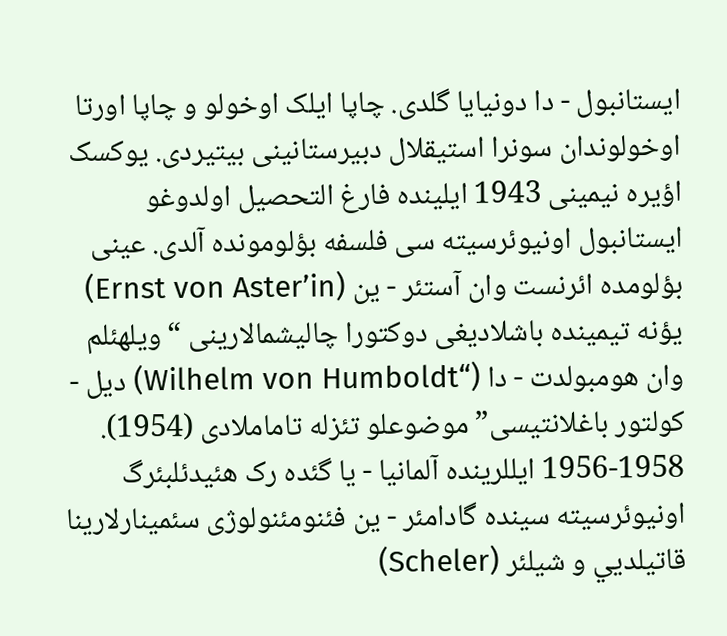ايستانبول - دا دونيايا گلدی. چاپا ايلک اوخولو و چاپا اورتا اوخولوندان سونرا استيقلال دبیرستانینی بيتيردی. يوکسک اؤیره نيمينی 1943 ايلينده فارغ التحصیل اولدوغو ايستانبول اونيوئرسيته سی فلسفه بؤلومونده آلدی. عینی بؤلومده ائرنست وان آستئر - ين (Ernst von Aster’in) يؤنه تيمينده باشلاديغی دوکتورا چاليشمالارينی “ويلهئلم وان هومبولدت - دا (“Wilhelm von Humboldt) ديل - کولتور باغلانتيسی” موضوعلو تئزله تاماملادی (1954).
1956-1958 ايللرينده آلمانيا - يا گئده رک هئيدئلبئرگ اونيوئرسيته سینده گادامئر - ين فئنومئنولوژی سئمينارلارينا قاتيلدیي و شیلئر (Scheler)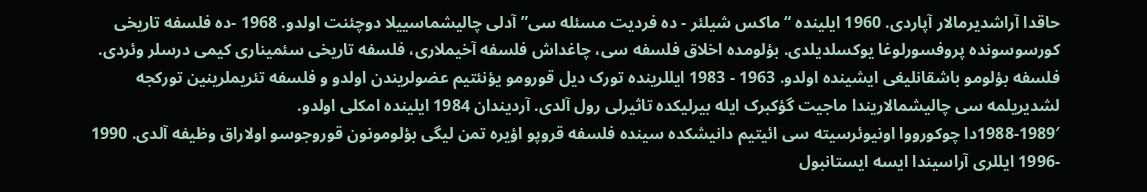حاقدا آراشديرمالار آپاردی. 1960 ايلينده “ماکس شیلئر - ده فردیت مسئله سی” آدلی چاليشماسييلا دوچئنت اولدو. 1968 -ده فلسفه تاريخی کورسوسونده پروفسورلوغا يوکسلديلدی. بؤلومده اخلاق فلسفه سی، چاغداش فلسفه آخیملاری، فلسفه تاريخی سئميناری کیمی درسلر وئردی. فلسفه بؤلومو باشقانليغی ایشینده اولدو. 1963 - 1983 ايللرينده تورک ديل قورومو يؤنئتيم عضولریندن اولدو و فلسفه تئريملرينين تورکجه لشديريلمه سی چاليشمالاريندا ماجيت گؤکبرک ایله بيرليکده تاثیرلی رول آلدی. آرديندان 1984 ايلينده امکلی اولدو.
1988-1989′دا چوکورووا اونيوئرسيته سی ائيتيم دانیشکده سینده فلسفه قروپو اؤیره تمن ليگی بؤلومونون قوروجوسو اولاراق وظیفه آلدی. 1990 -1996 ايللری آراسيندا ايسه ايستانبول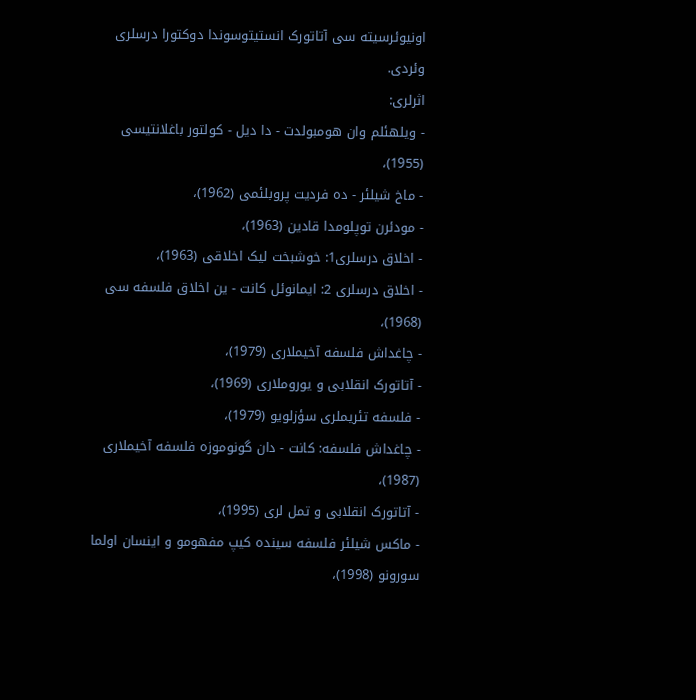اونيوئرسيته سی آتاتورک انستيتوسوندا دوکتورا درسلری وئردی.
اثرلری:
- ویلهئلم وان هومبولدت - دا ديل - کولتور باغلانتيسی (1955)،
- ماخ شیلئر - ده فردیت پروبلئمی (1962)،
- مودئرن توپلومدا قادين (1963)،
- اخلاق درسلری1: خوشبخت لیک اخلاقی (1963)،
- اخلاق درسلری 2: ايمانوئل کانت - ين اخلاق فلسفه سی (1968)،
- چاغداش فلسفه آخيملاری (1979)،
- آتاتورک انقلابی و يوروملاری (1969)،
- فلسفه تئريملری سؤزلویو (1979)،
- چاغداش فلسفه: کانت - دان گونوموزه فلسفه آخيملاری (1987)،
- آتاتورک انقلابی و تمل لری (1995)،
- ماکس شیلئر فلسفه سینده کيپ مفهومو و اينسان اولما سورونو (1998)،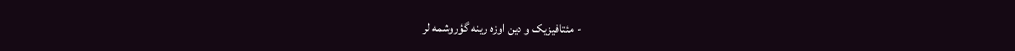- مئتافيزيک و دين اوزه رينه گؤروشمه لر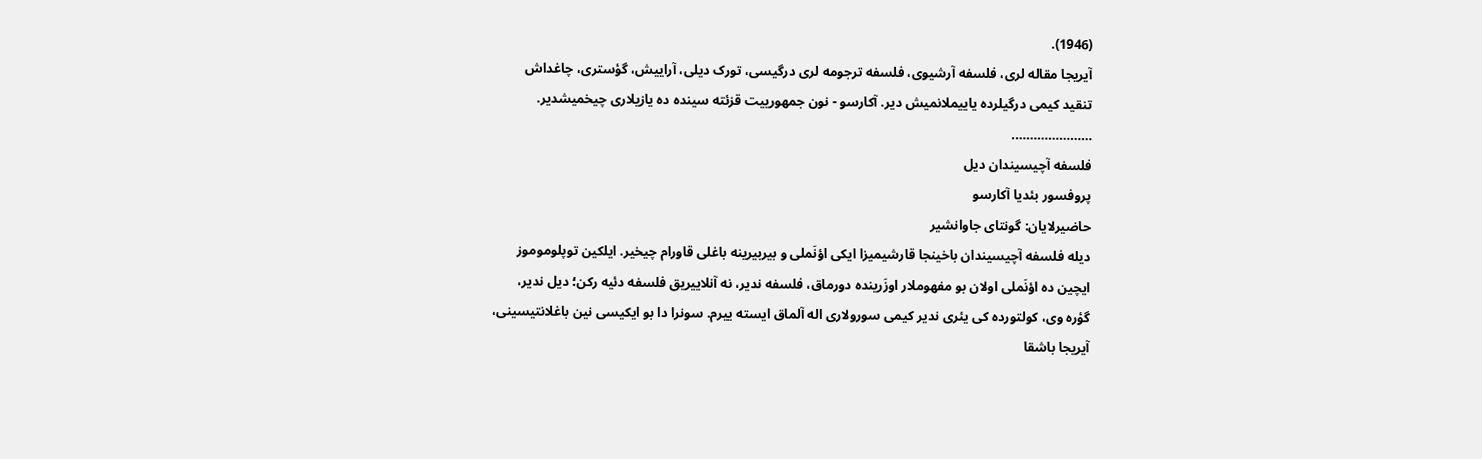(1946).
آيريجا مقاله لری، فلسفه آرشيوی، فلسفه ترجومه لری درگيسی، تورک ديلی، آراييش، گؤستری، چاغداش تنقید کیمی درگيلرده ياييملانمیش دیر. آکارسو - نون جمهورييت قزئته سينده ده يازيلاری چيخميشدير.
………………….
فلسفه آچیسیندان دیل
پروفسور بئدیا آکارسو
حاضیرلایان: گونتای جاوانشیر
دیله فلسفه آچیسیندان باخینجا قارشیمیزا ایکی اؤنَملی و بیربیرینه باغلی قاورام چیخیر. ایلکین توپلوموموز ایچین ده اؤنَملی اولان بو مفهوملار اوزَرینده دورماق، فلسفه ندیر، نه آنلاییریق فلسفه دئیه رکن؛ دیل ندیر، گؤره وی، کولتورده کی یئری ندیر کیمی سورولاری اله آلماق ایسته ییرم. سونرا دا بو ایکیسی نین باغلانتیسینی، آیریجا باشقا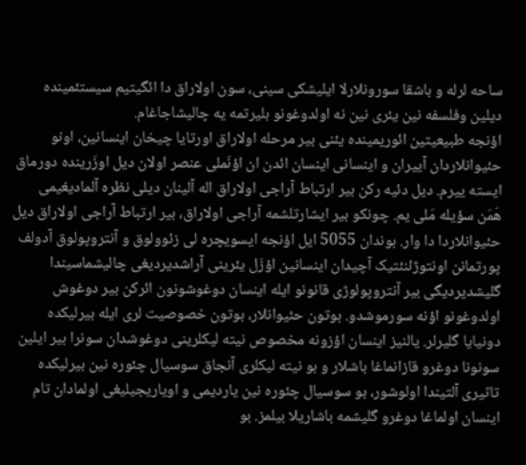ساحه لرله و باشقا سورونلارلا ایلیشکی سینی، سون اولاراق دا ائگیتیم سیستئمینده دیلین وفلسفه نین یئری نین نه اولدوغونو بلیرتمه یه چالیشاجاغام.
اؤنجه طبیعیتین ائوریمینده یئنی بیر مرحله اولاراق اورتایا چیخان اینسانین، اونو حئیوانلاردان آییران و اینسانی اینسان ائدن ان اؤنَملی عنصر اولان دیل اوزَرینده دورماق ایسته ییرم. دیل دئیه رکن بیر ارتباط آراجی اولاراق اله آلینان دیلی نظره آلمادیغیمی هَمَن سؤیله مَلی یم. چونکو بیر ایشارتلشمه آراجی اولاراق، بیر ارتباط آراجی اولاراق دیل حئیوانلاردا دا وار. بوندان 5055 ایل اؤنجه ایسویچره لی زئوولوق و آنتروپولوق آدولف پورتمانن اونتوژئنئتیک آچیدان اینسانین اؤزَل یئرینی آراشدیردیغی چالیشماسیندا گلیشدیردیگی بیر آنتروپولوژی قانونو ایله اینسان دوغوشونون ائرکن بیر دوغوش اولدوغونو اؤنه سورموشدو. بوتون حئیوانلار، بوتون خصوصیت لری ایله بیرلیکده دونیایا گلیرلر. یالنیز اینسان اؤزونه مخصوص نیته لیکلرینی دوغوشدان سونرا بیر ایلین سونونا دوغرو قازانماغا باشلار و بو نیته لیکلری آنجاق سوسیال چئوره نین بیرلیکده تاثیری آلتیندا اولوشور، بو سوسیال چئوره نین یاردیمی و اویاریجیلیغی اولمادان تام اینسان اولماغا دوغرو گلیشمه باشاریلا بیلمز. بو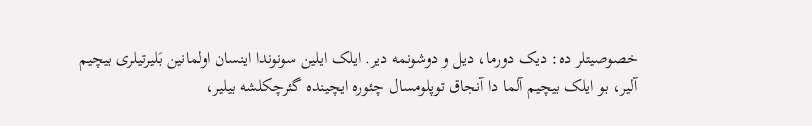خصوصیتلر ده: دیک دورما، دیل و دوشونمه دیر. ایلک ایلین سونوندا اینسان اولمانین بَلیرتیلری بیچیم آلیر، بو ایلک بیچیم آلما دا آنجاق توپلومسال چئوره ایچینده گئرچکلشه بیلیر،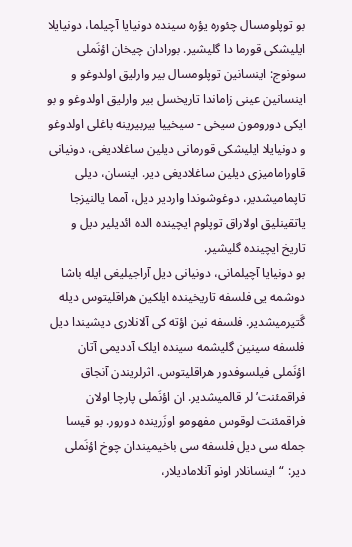بو توپلومسال چئوره یؤره سینده دونیایا آچیلما، دونیایلا ایلیشکی قورما دا گلیشیر. بورادان چیخان اؤنَملی سونوج: اینسانین توپلومسال بیر وارلیق اولدوغو و اینسانین عینی زاماندا تاریخسل بیر وارلیق اولدوغو و بو ایکی دورومون سیخی - سیخییا بیربیرینه باغلی اولدوغو و دونیایلا ایلیشکی قورمانی دیلین ساغلادیغی، دونیانی قاورامامیزی دیلین ساغلادیغی دیر. اینسان، دیلی تاپمامیشدیر، دوغوشوندا واردیر دیل، آمما یالنیزجا یاتقینلیق اولاراق توپلوم ایچینده الده ائدیلیر دیل و تاریخ ایچینده گلیشیر.
بو دونیایا آچیلمانی، دونیانی دیل آراجیلیغی ایله باشا دوشمه یی فلسفه تاریخینده ایلکین هراقلیتوس دیله گَتیرمیشدیر. فلسفه نین اؤته کی آلانلاری دیشیندا دیل فلسفه سینین گلیشمه سینده ایلک آددیمی آتان اؤنَملی فیلسوفدور هراقلیتوس. اثرلریندن آنجاق فراقمئنت’لر قالمیشدیر. ان اؤنَملی پارچا اولان فراقمئنت لوقوس مفهومو اوزَرینده دورور. بو قیسا جمله سی دیل فلسفه سی باخیمیندان چوخ اؤنَملی دیر: “اینسانلار اونو آنلامادیلار،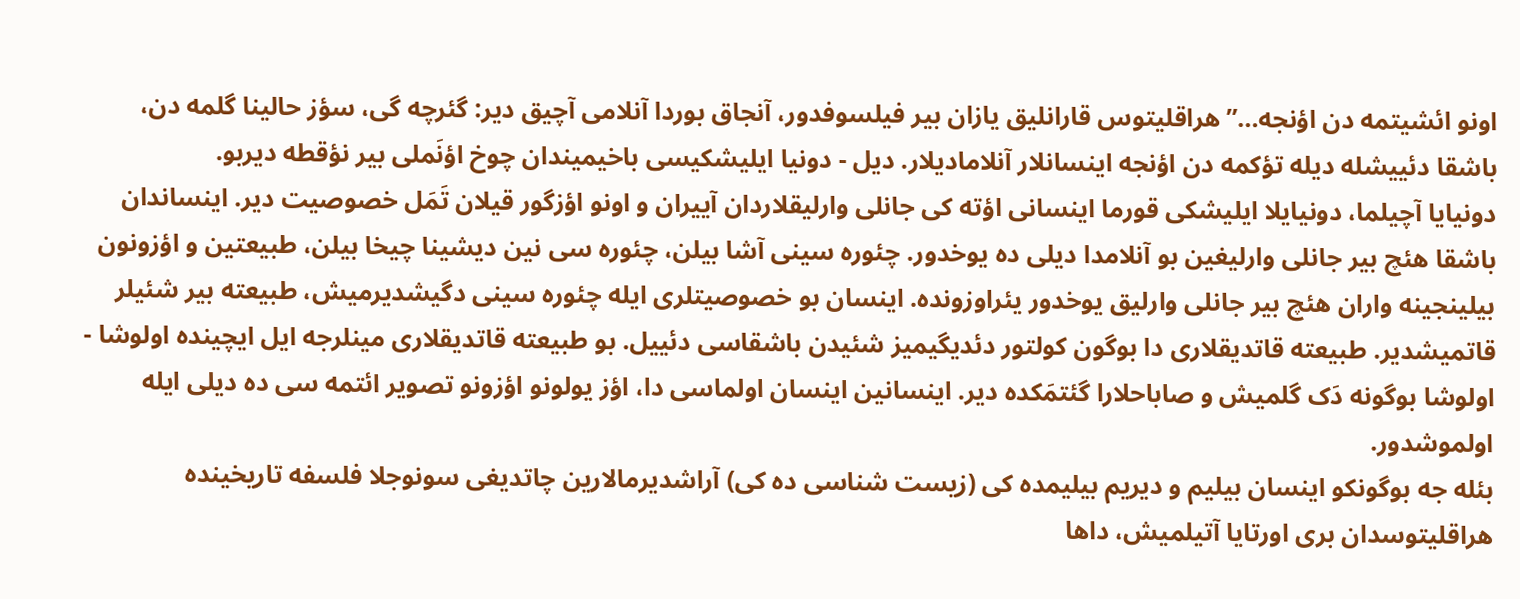اونو ائشیتمه دن اؤنجه…” هراقلیتوس قارانلیق یازان بیر فیلسوفدور، آنجاق بوردا آنلامی آچیق دیر: گئرچه گی، سؤز حالینا گلمه دن، باشقا دئییشله دیله تؤکمه دن اؤنجه اینسانلار آنلامادیلار. دیل - دونیا ایلیشکیسی باخیمیندان چوخ اؤنَملی بیر نؤقطه دیربو.
دونیایا آچیلما، دونیایلا ایلیشکی قورما اینسانی اؤته کی جانلی وارلیقلاردان آییران و اونو اؤزگور قیلان تَمَل خصوصیت دیر. اینساندان باشقا هئچ بیر جانلی وارلیغین بو آنلامدا دیلی ده یوخدور. چئوره سینی آشا بیلن، چئوره سی نین دیشینا چیخا بیلن، طبیعتین و اؤزونون بیلینجینه واران هئچ بیر جانلی وارلیق یوخدور یئراوزونده. اینسان بو خصوصیتلری ایله چئوره سینی دگیشدیرمیش، طبیعته بیر شئیلر قاتمیشدیر. طبیعته قاتدیقلاری دا بوگون کولتور دئدیگیمیز شئیدن باشقاسی دئییل. بو طبیعته قاتدیقلاری مینلرجه ایل ایچینده اولوشا - اولوشا بوگونه دَک گلمیش و صاباحلارا گئتمَکده دیر. اینسانین اینسان اولماسی دا، اؤز یولونو اؤزونو تصویر ائتمه سی ده دیلی ایله اولموشدور.
بئله جه بوگونکو اینسان بیلیم و دیریم بیلیمده کی (زیست شناسی ده کی) آراشدیرمالارین چاتدیغی سونوجلا فلسفه تاریخینده هراقلیتوسدان بری اورتایا آتیلمیش، داها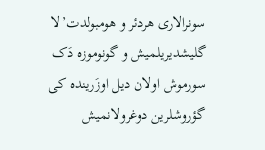سونرالاری هردئر و هومبولدت’لا گلیشدیریلمیش و گونوموزه دَک سورموش اولان دیل اوزَرینده کی گؤروشلرین دوغرولانمیش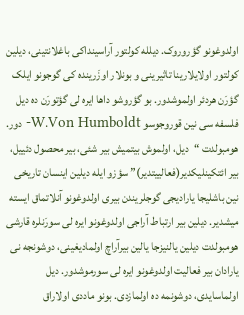اولدوغونو گؤروروک. دیلله کولتور آراسینداکی باغلانتینی، دیلین کولتور اولایلارینا تاثیرینی و بونلار اوزَرینده کی گوجونو ایلک گؤرَن هردئر اولموشدور. بو گؤروشو داها ایره لی گؤتورَن ده دیل فلسفه سی نین قوروجوسو W.Von Humboldt- دور. هومبولدت “دیل، اولموش بیتمیش بیر شئی، بیر محصول دئییل، بیر ائتکینلیکدیر(فعالییتدیر)” سؤزو ایله دیلین اینسان تاریخی نین باشلیجا یارادیجی گوجلریندن بیری اولدوغونو آنلاتماق ایسته میشدیر. دیلین بیر ارتباط آراجی اولدوغونو ایره لی سورَنلره قارشی هومبولدت دیلین یالنیزجا یالین بیرآراچ اولمادیغینی، دوشونجه نی یارادان بیر فعالیت اولدوغونو ایره لی سورموشدور. دیل اولماسایدی، دوشونمه ده اولمازدی. بونو ماددی اولاراق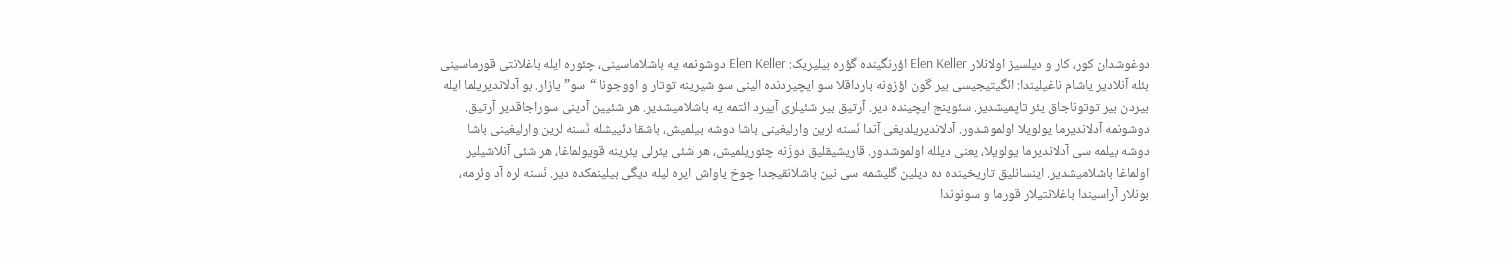دوغوشدان کور، کار و دیلسیز اولانلار Elen Keller اؤرنگینده گؤره بیلیریک: Elen Keller دوشونمه یه باشلاماسینی، چئوره ایله باغلانتی قورماسینی بئله آنلادیر یاشام ناغیلیندا: ائگیتیجیسی بیر گون اؤزونه بارداقلا سو ایچیردنده الینی سو شیرینه توتار و اووجونا “سو” یازار. بو آدلاندیریلما ایله بیردن بیر توتوناجاق یئر تاپمیشدیر. سئوینج ایچینده دیر. آرتیق بیر شئیلری آییرد ائتمه یه باشلامیشدیر. هر شئیین آدینی سوراجاقدیر آرتیق. دوشونمه آدلاندیرما یولویلا اولموشدور. آدلاندیریلدیغی آندا نَسنه لرین وارلیغینی باشا دوشه بیلمیش، باشقا دئییشله نَسنه لرین وارلیغینی باشا دوشه بیلمه سی آدلاندیرما یولویلا، یعنی دیلله اولموشدور. قاریشیقلیق دوزَنه چئوریلمیش، هر شئی یئرلی یئرینه قویولماغا، هر شئی آنلاشیلیر اولماغا باشلامیشدیر. اینسانلیق تاریخینده ده دیلین گلیشمه سی نین باشلانقیجدا چوخ یاواش ایره لیله دیگی بیلینمکده دیر. نَسنه لره آد وئرمه، بونلار آراسیندا باغلانتیلار قورما و سونوندا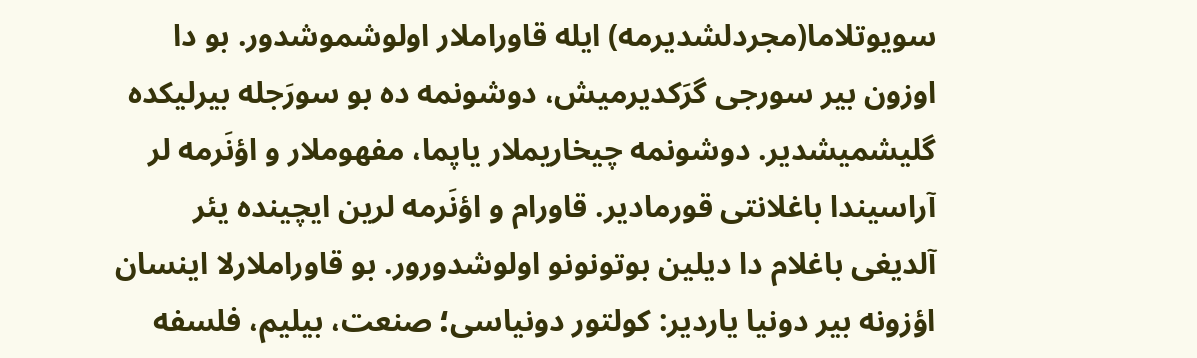سویوتلاما(مجردلشدیرمه) ایله قاوراملار اولوشموشدور. بو دا اوزون بیر سورجی گرَکدیرمیش، دوشونمه ده بو سورَجله بیرلیکده گلیشمیشدیر. دوشونمه چیخاریملار یاپما، مفهوملار و اؤنَرمه لر آراسیندا باغلانتی قورمادیر. قاورام و اؤنَرمه لرین ایچینده یئر آلدیغی باغلام دا دیلین بوتونونو اولوشدورور. بو قاوراملارلا اینسان اؤزونه بیر دونیا یاردیر: کولتور دونیاسی؛ صنعت، بیلیم، فلسفه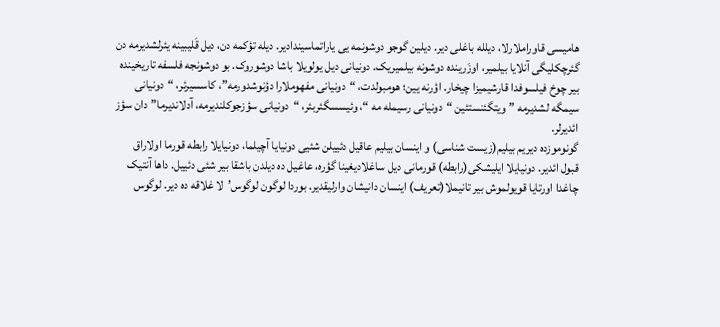هامیسی قاوراملارلا، دیلله باغلی دیر. دیلین گوجو دوشونمه یی یاراتماسیندادیر. دیله تؤکمه دن، دیل قَلیبینه یئرلشدیرمه دن گئرچکلیگی آنلایا بیلمیر، اوزَرینده دوشونه بیلمیریک. دونیانی دیل یولویلا باشا دوشوروک. بو دوشونجه فلسفه تاریخینده بیر چوخ فیلسوفدا قارشیمیزا چیخار. اؤرنه یین؛ هومبولدت، “دونیانی مفهوملارا دؤنوشدورمه”، کاسسیرئر، “دونیانی سیمگه لشدیرمه ” ویتگئنستئین “دونیانی رسیمله مه “، وئیسسگئربئر، “دونیانی سؤزجوکلندیرمه، آدلاندیرما”دان سؤز ائدیرلر.
گونوموزده دیریم بیلیم(زیست شناسی) و اینسان بیلیم عاقیل دئییلن شئیی دونیایا آچیلما، دونیایلا رابطه قورما اولاراق قبول ائدیر. دونیایلا ایلیشکی(رابطه) قورمانی دیل ساغلادیغینا گؤره، عاغیل ده دیلدن باشقا بیر شئی دئییل. داها آنتیک چاغدا اورتایا قویولموش بیر تانیملا(تعریف) اینسان دانیشان وارلیقدیر. بوردا لوگون لوگوس’لا غلاقه ده دیر. لوگوس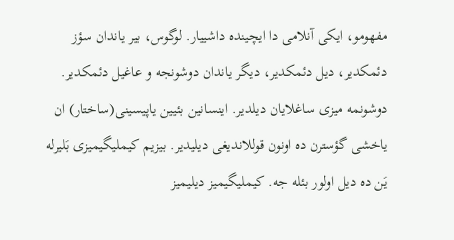مفهومو، ایکی آنلامی دا ایچینده داشییار. لوگوس، بیر یاندان سؤز دئمکدیر، دیل دئمکدیر، دیگر یاندان دوشونجه و عاغیل دئمکدیر. دوشونمه میزی ساغلایان دیلدیر. اینسانین بئیین یاپیسینی(ساختار) ان یاخشی گؤسترن ده اونون قوللاندیغی دیلیدیر. بیزیم کیملیگیمیزی بَلیرله یَن ده دیل اولور بئله جه. کیملیگیمیز دیلیمیز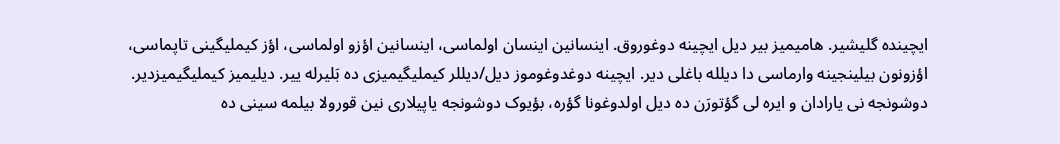ایچینده گلیشیر. هامیمیز بیر دیل ایچینه دوغوروق. اینسانین اینسان اولماسی، اینسانین اؤزو اولماسی، اؤز کیملیگینی تاپماسی، اؤزونون بیلینجینه وارماسی دا دیلله باغلی دیر. ایچینه دوغدوغوموز دیل/دیللر کیملیگیمیزی ده بَلیرله ییر. دیلیمیز کیملیگیمیزدیر.
دوشونجه نی یارادان و ایره لی گؤتورَن ده دیل اولدوغونا گؤره، بؤیوک دوشونجه یاپیلاری نین قورولا بیلمه سینی ده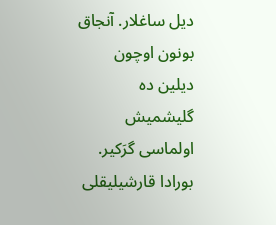دیل ساغلار. آنجاق بونون اوچون دیلین ده گلیشمیش اولماسی گرَکیر. بورادا قارشیلیقلی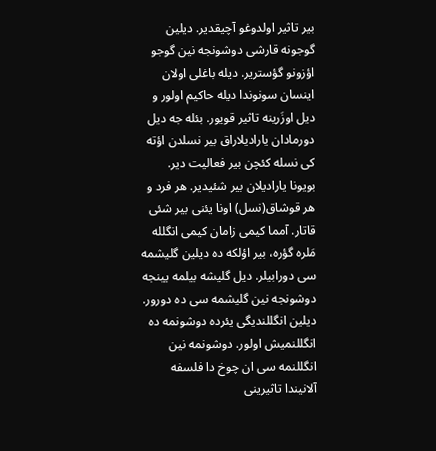بیر تاثیر اولدوغو آچیقدیر. دیلین گوجونه قارشی دوشونجه نین گوجو اؤزونو گؤستریر. دیله باغلی اولان اینسان سونوندا دیله حاکیم اولور و دیل اوزَرینه تاثیر قویور. بئله جه دیل دورمادان یارادیلاراق بیر نسلدن اؤته کی نسله کئچن بیر فعالیت دیر. بویونا یارادیلان بیر شئیدیر. هر فرد و هر قوشاق(نسل) اونا یئنی بیر شئی قاتار. آمما کیمی زامان کیمی انگلله مَلره گؤره، بیر اؤلکه ده دیلین گلیشمه سی دورابیلر. دیل گلیشه بیلمه یینجه دوشونجه نین گلیشمه سی ده دورور. دیلین انگللندیگی یئرده دوشونمه ده انگللنمیش اولور. دوشونمه نین انگللنمه سی ان چوخ دا فلسفه آلانیندا تاثیرینی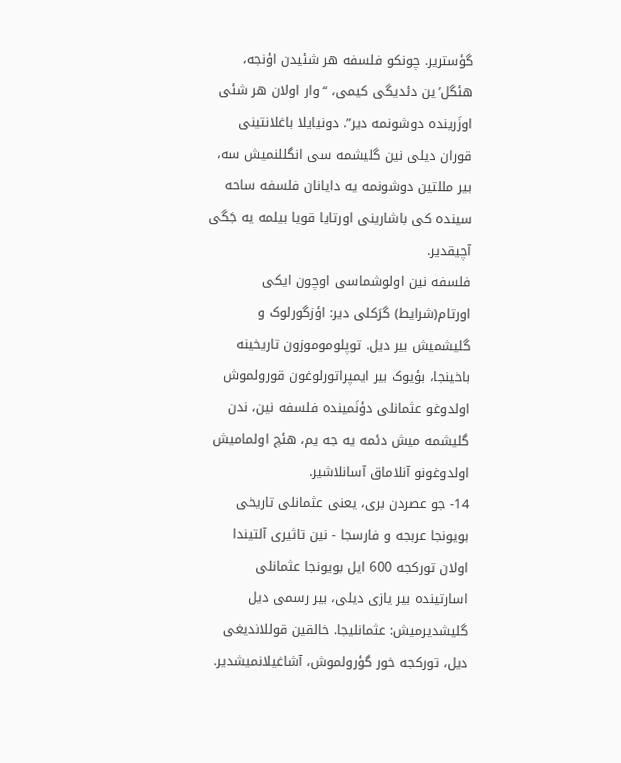گؤستریر. چونکو فلسفه هر شئیدن اؤنجه، هئگل’ین دئدیگی کیمی، “وار اولان هر شئی اوزَرینده دوشونمه دیر”. دونیایلا باغلانتینی قوران دیلی نین گلیشمه سی انگللنمیش سه، بیر مللتین دوشونمه یه دایانان فلسفه ساحه سینده کی باشارینی اورتایا قویا بیلمه یه جَگی آچیقدیر.
فلسفه نین اولوشماسی اوچون ایکی اورتام(شرایط) گرَکلی دیر: اؤزگورلوک و گلیشمیش بیر دیل. توپلوموموزون تاریخینه باخینجا، بؤیوک بیر ایمپراتورلوغون قورولموش اولدوغو عثمانلی دؤنَمینده فلسفه نین، ندن گلیشمه میش دئمه یه جه یم، هئچ اولمامیش اولدوغونو آنلاماق آسانلاشیر.
14- جو عصردن بری، یعنی عثمانلی تاریخی بویونجا عربجه و فارسجا - نین تاثیری آلتیندا اولان تورکجه 600 ایل بویونجا عثمانلی اسارتینده بیر یازی دیلی، بیر رسمی دیل گلیشدیرمیش: عثمانلیجا. خالقین قوللاندیغی دیل، تورکجه خور گؤرولموش، آشاغیلانمیشدیر.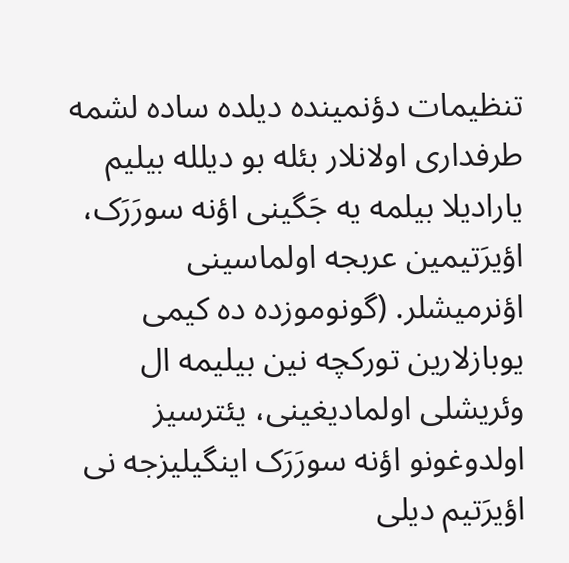تنظیمات دؤنمینده دیلده ساده لشمه طرفداری اولانلار بئله بو دیلله بیلیم یارادیلا بیلمه یه جَگینی اؤنه سورَرَک، اؤیرَتیمین عربجه اولماسینی اؤنرمیشلر. (گونوموزده ده کیمی یوبازلارین تورکچه نین بیلیمه ال وئریشلی اولمادیغینی، یئترسیز اولدوغونو اؤنه سورَرَک اینگیلیزجه نی اؤیرَتیم دیلی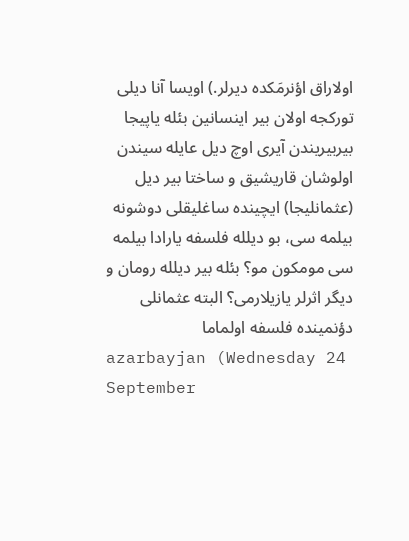اولاراق اؤنرمَکده دیرلر.) اویسا آنا دیلی تورکجه اولان بیر اینسانین بئله یاپیجا بیربیریندن آیری اوچ دیل عایله سیندن اولوشان قاریشیق و ساختا بیر دیل (عثمانلیجا) ایچینده ساغلیقلی دوشونه بیلمه سی، بو دیلله فلسفه یارادا بیلمه سی مومکون مو؟ بئله بیر دیلله رومان و دیگر اثرلر یازیلارمی؟ البته عثمانلی دؤنمینده فلسفه اولماما
azarbayjan (Wednesday 24 September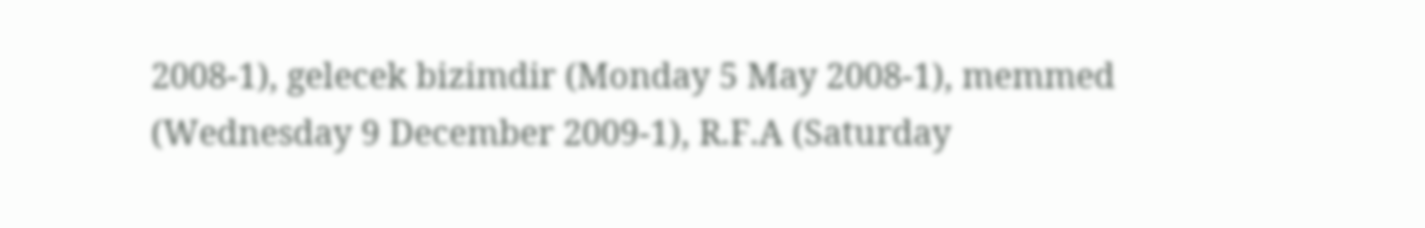2008-1), gelecek bizimdir (Monday 5 May 2008-1), memmed (Wednesday 9 December 2009-1), R.F.A (Saturday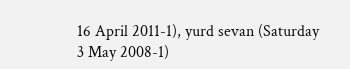16 April 2011-1), yurd sevan (Saturday 3 May 2008-1)